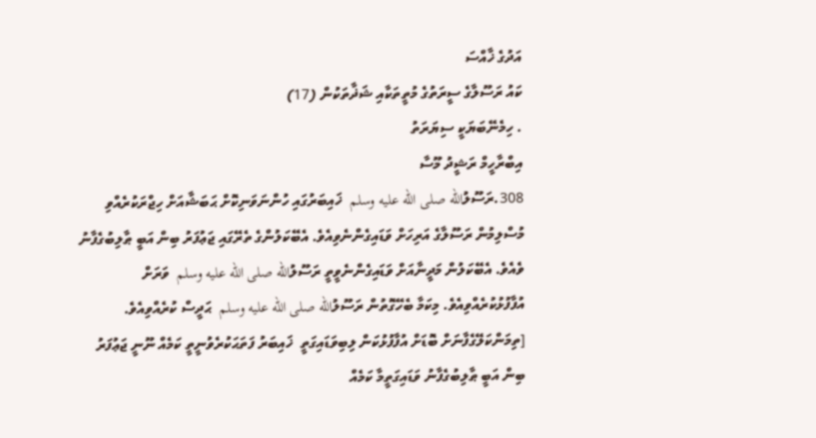އަދުގެ ޚާއްސަ
ކައު ރަސޫލާގެ ސީރަތުގެ މުތީތަކާއި ޝަޛާތަކުން (17)
. ހިމެނޭބަޔަކީ ސިޔަރަތު
އިބްރާހީމް ރަޝީދު މޫސާ
308.ރަސޫލުالله صلى الله عليه وسلم  ޚައިބަރުގައި ހުންނަވަނިކޮށް ޙަބަޝާއަށް ހިޖްރަކުރެއްވި މުސްލިމުން ރަސޫލާގެ އަރިހަށް ވަޑައިގެންނެވިއެވެ. އެބޭކަލުންގެ ތެރޭގައި ޖަޢުފަރު ބިން އަބީ ޠާލިބުގެފާނު ވެއެވެ. އެބޭކަލުން މަދީނާއަށް ވަޑައިގެންނެވީތީ ރަސޫލުالله صلى الله عليه وسلم  ވަރަށް އުފާފުޅުކުރެއްވިއެވެ. މިކަމާ ބެހޭގޮތުން ރަސޫލުالله صلى الله عليه وسلم  ޙަދީސް ކުރެއްވިއެވެ. [ތިމަންކަލޭގެފާނަށް ބޮޑަށް އުފާފުޅުކަން ލިބިވަޑައިގަތީ  ޚައިބަރު ފަތަޙަކުރެވުނީތީ ކަމެއް ނޫނީ ޖަޢުފަރު ބިން އަބީ ޠާލިބުގެފާނު ވަޑައިގަތީމާ ކަމެއް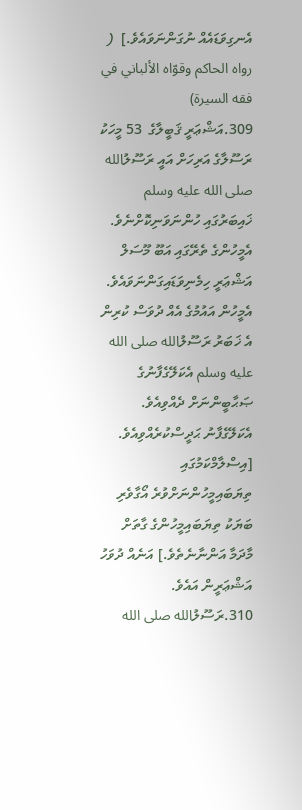އެނގިވަޑައެއް ނުގަންނަވައެވެ.]  ( رواه الحاكم وقوّاه الألباني في فقه السيرة)
309.އަޝްޢަރީ ޤަބީލާގެ  53 މީހަކު  ރަސޫލާގެ އަރިހަށް އައީ ރަސޫލުالله صلى الله عليه وسلم  ޚައިބަރުގައި ހުންނަވަނިކޮށްނެވެ. އެމީހުންގެ ތެރޭގައި އަބޫ މޫސަލް އަޝްޢަރީ ހިމެނިވަޑައިގަންނަވައެވެ. އެމީހުން އައުމުގެ އެއް ދުވަސް ކުރިން އެ ޚަބަރު ރަސޫލުالله صلى الله عليه وسلم އެކަލޭގެފާނުގެ ޞަޙާބީންނަށް ދެއްވިއެވެ. އެކަލޭގެފާނު ޙަދީސްކުރެއްވިއެވެ. [އިސްލާމްކަމުގައި ތިޔަބައިމީހުންނަށްވުރެ އޯގާވެރި ބަޔަކު ތިޔަބައިމީހުންގެ ގާތަށް މާދަމާ އަންނާނެތެވެ.] އަނެއް ދުވަހު އަޝްޢަރީން އައެވެ.
310.ރަސޫލުالله صلى الله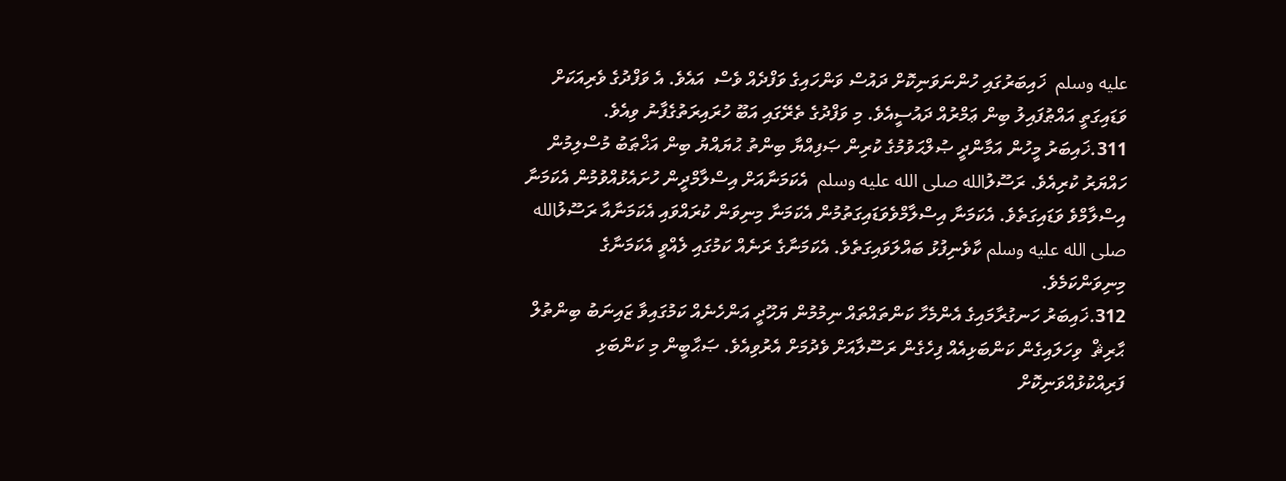عليه وسلم  ޚައިބަރުގައި ހުންނަވަނިކޮށް ދައުސް ވަންހައިގެ ވަފްދެއް ވެސް  އައެވެ. އެ ވަފްދުގެ ވެރިއަކަށް ވަޑައިގަތީ އައްޠުފައިލު ބިން ޢަމްރުއް ދައުސީއެވެ. މި ވަފްދުގެ ތެރޭގައި އަބޫ ހުރައިރަތުގެފާނު ވިއެވެ.
311.ޚައިބަރު މީހުން އަމާންދީ ޞުލްޙަވުމުގެ ކުރިން ޞަފިއްޔާ ބިންތު ޙުޔައްޔު ބިން އަޚްޠަބު މުސްލިމުން ހައްޔަރު ކުރިއެވެ. ރަސޫލުالله صلى الله عليه وسلم  އެކަމަނާއަށް އިސްލާމްދީން ހުށައެޅުއްވުމުން އެކަމަނާ އިސްލާމްވެ ވަޑައިގަތެވެ. އެކަމަނާ އިސްލާމްވެވަޑައިގަތުމުން އެކަމަނާ މިނިވަން ކުރައްވައި އެކަމަނާއާ ރަސޫލުالله صلى الله عليه وسلم ކާވެނިފުޅު ބައްލަވައިގަތެވެ. އެކަމަނާގެ ރަނެއް ކަމުގައި ލެއްވީ އެކަމަނާގެ މިނިވަންކަމެވެ.
312.ޚައިބަރު ހަނގުރާމައިގެ އެންމެހާ ކަންތައްތައް ނިމުމުން ޔަހޫދީ އަންހެނެއް ކަމުގައިވާ ޒައިނަބު ބިންތުލް ޙާރިޘް  ވިހަލައިގެން ކަންބަޅިއެއް ފިހެގެން ރަސޫލާއަށް ވެދުމަށް އެރުވިއެވެ. ޞަޙާބީން މި ކަންބަޅި ފަރިއްކުޅުއްވަނިކޮށް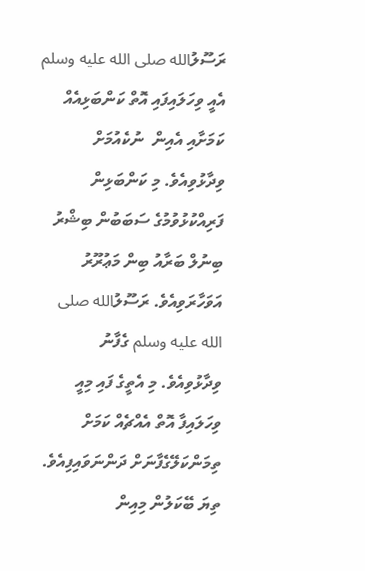ރަސޫލުالله صلى الله عليه وسلم  އެއީ ވިހަލައިފައި އޮތް ކަންބަޅިއެއް ކަމަށާއި އެއިން  ނުކެއުމަށް ވިދާޅުވިއެވެ. މި ކަންބަޅިން ފަރިއްކުޅުވުމުގެ ސަބަބުން ބިޝްރު ބިނުލް ބަރާއު ބިން މަޢުރޫރު އަވަހާރަވިއެވެ. ރަސޫލުالله صلى الله عليه وسلم ގެފާނު ވިދާޅުވިއެވެ. މި އެތީގެ ފައި މިއީ ވިހަލައިފާ އޮތް އެއްޗެއް ކަމަށް ތިމަންކަލޭގެފާނަށް ދަންނަވައިފިއެވެ.  ތިޔަ ބޭކަލުން މިއިން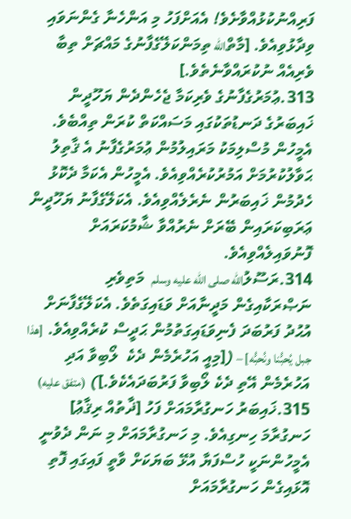ފަރިއްނުކުޅުއްވާށެވެ! އެއަށްފަހު މި އަންހެނާ ގެންނަވައި ވިދާޅުވިއެވެ. [މާތްالله ތިމަންކަލޭގެފާނުގެ މައްޗަށް ތިބާ ވެރިއެއް ނުކުރައްވާނެތެވެ.]
313.ޢުމަރުގެފާނުގެ ވެރިކަމާ ޖެހެންދެން ޔަހޫދީން ޚައިބަރުގެ ދަނޑުތަކުގައި މަސައްކަތް ކުރަން ތިއްބެވެ. އެމީހުން މުސްލިމަކު މަރައިލުމުން ޢުމަރުގެފާނު އެ ޤާތިލު ޙަވާލުކުރުމަށް އަމުރުކުރެއްވިއެވެ. އެމީހުން އެކަމާ ދެކޮޅު ހެދުމުން ޚައިބަރުން ނެރެލެއްވިއެވެ. އެކަލޭގެފާނު ޔަހޫދީން ޢަރަބިކަރައިން ބޭރަށް ނެރުއްވާ ޝާމުކަރައަށް ފޮނުވައިލެއްވިއެވެ.
314.ރަސޫލުالله صلى الله عليه وسلم   މަތިވެރި ނަޞްރަކާއިގެން މަދީނާއަށް ވަޑައިގަތެވެ. އެކަލޭގެފާނަށް އުޙުދު ފަރުބަދަ ފެނިވަޑައިގަތުމުން ޙަދީސް ކުރެއްވިއެވެ. [هذا جبل يُحبُّنا ونُحبُّه] – ([މިއީ އަހުރެމެން ދެކެ  ލޯބިވާ އަދި އަހުރެމެން އޭތި ދެކެ ލޯބިވާ ފަރުބަދައެކެވެ.]) (متفق عليه)
315.ޚައިބަރު ހަނގުރާމައަށް ފަހު [ޛާތުއް ރިޤާޢު] ހަނގުރާމަ ހިނގިއެވެ. މި ހަނގުރާމައަށް މި ނަން ދެވުނީ އެމީހުންނަކީ ހުސްފަޔާ އުޅޭ ބަޔަކަށް ވާތީ ފައިގައި ފޮތި އޮޅައިގެން ހަނގުރާމައަށް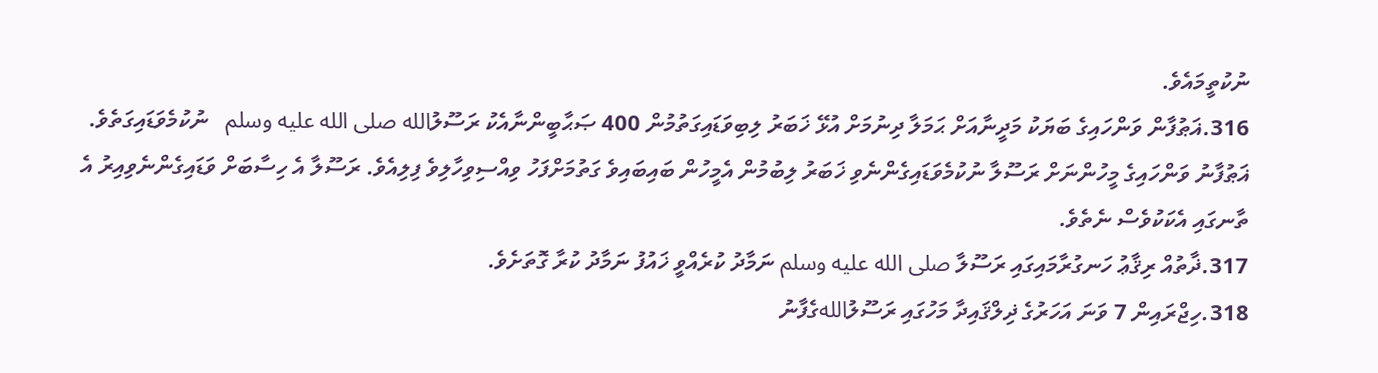ނުކުތީމައެވެ.
316.ޣަޠުފާން ވަންހައިގެ ބަޔަކު މަދީނާއަށް ޙަމަލާ ދިނުމަށް އުޅޭ ޚަބަރު ލިބިވަޑައިގަތުމުން 400 ޞަޙާބީންނާއެކު ރަސޫލުالله صلى الله عليه وسلم   ނުކުމެވަޑައިގަތެވެ. ޣަޠުފާނު ވަންހައިގެ މީހުންނަށް ރަސޫލާ ނުކުމެވަޑައިގެންނެވި ޚަބަރު ލިބުމުން އެމީހުން ބައިބައިވެ ގަތުމަށްފަހު ވިއްސިވިހާލިވެ ފިލިއެވެ. ރަސޫލާ އެ ހިސާބަށް ވަޑައިގެންނެވިއިރު އެ ތާނގައި އެކަކުވެސް ނެތެވެ.
317.ޛާތުއް ރިޤާޢު ހަނގުރާމައިގައި ރަސޫލާ صلى الله عليه وسلم ނަމާދު ކުރެއްވީ ޚައުފު ނަމާދު ކުރާ ގޮތަށެވެ.
318.ހިޖްރައިން 7 ވަނަ އަހަރުގެ ޛިލްޤައިދާ މަހުގައި ރަސޫލުاللهގެފާނު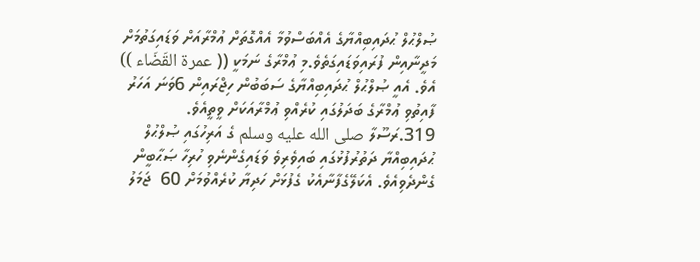ޞުލްޙުލް ޙުދައިބިއްޔާގެ އެއްބަސްވުމާ އެއްގޮތަށް ޢުމްރާއަށް ވަޑައިގަތުމަށް މަދީނާއިން ފުރައިވަޑައިގަތެވެ.މި ޢުމްރާގެ ނަމަކީ (( عمرة القَضَاء )) އެވެ. އެއީ ޞުލްޙުލް ޙުދައިބިއްޔާގެ ސަބަބުން ހިޖްރައިން 6ވަނަ އަހަރު ފާއިތުވި ޢުމްރާގެ ބަދަލުގައި ކުރެއްވި ޢުމްރާއަކަށް ވީތީއެވެ.
319.ރަސޫލާ صلى الله عليه وسلم ގެ އަރިހުގައި ޞުލްޙުލް ޙުދައިބިއްޔާ ދަތުރުފުޅުގައި ބައިވެރިވެ ވަޑައިގެންނެވި ހުރިހާ ޞަޙާބީން ގެންދެވިއެވެ. އެކަލޭގެފާނާއެކު ގެފުޅަށް ހަދިޔާ ކުރެއްވުމަށް 60  ޖަމަލު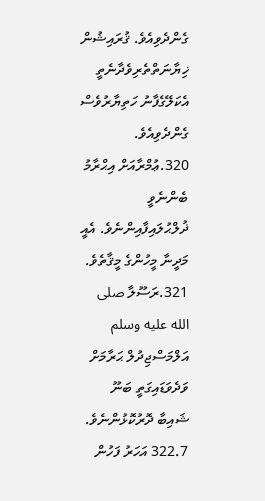ގެންދެވިއެވެ. ޤުރައިޝުން ޚިޔާނަތްތެރިވެދާނެތީ އެކަލޭގެފާނު ހަތިޔާރުވެސް ގެންދެވިއެވެ.
320.ޢުމްރާއަށް އިޙްރާމު ބެންނެވީ ޛުލްޙުލައިފާއިންނެވެ. އެއީ މަދީނާ މީހުންގެ މީޤާތެވެ.
321.ރަސޫލާ صلى الله عليه وسلم  އަލްމަސްޖިދުލް ޙަރާމަށް ވަދެވަޑައިގަތީ ބަނޫ ޝައިބާ ދޮރުކޮޅުންނެވެ.
322.7 އަހަރު ފަހުން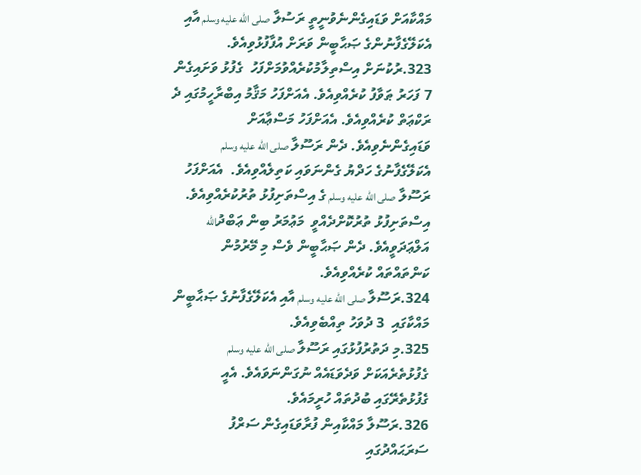މައްކާއަށް ވަޑައިގެންނެވުނީތީ ރަސުލާ صلى الله عليه وسلم އާއި އެކަލޭގެފާނުންގެ ޞަޙާބީން ވަރަށް އުފާފުޅުވިއެވެ.
323.ރުކުނަށް އިސްތިލާމުކުރެއްވުމަށްފަހު  ގެފުޅު ވަށައިގެން 7 ފަހަރު ޠަވާފު ކުރެއްވިއެވެ. އެއަށްފަހު މަޤާމު އިބްރާހީމުގައި ދެ ރަކްޢަތް ކުރެއްވިއެވެ. އެއަށްފަހު މަސްޢާއަށް ވަޑައިގެންނެވިއެވެ. ދެން ރަސޫލާ صلى الله عليه وسلم އެކަލޭގެފާނުގެ ހަދްޔު ގެންނަވައި ކަތިލެއްވިއެވެ.  އެއަށްފަހު ރަސޫލާ صلى الله عليه وسلم ގެ އިސްތަށިފުޅު ތުރުކުރެއްވިއެވެ. އިސްތަށިފުޅު ތުރުކޮށްދެއްވީ  މަޢުމަރު ބިން ޢަބްދުالله އަލްޢަދަވީއެވެ. ދެން ޞަޙާބީން ވެސް މި މޭރުމުން ކަންތައްތައް ކުރެއްވިއެވެ.
324.ރަސޫލާ صلى الله عليه وسلم އާއި އެކަލޭގެފާނުގެ ޞަޙާބީން މައްކާގައި  3 ދުވަހު ތިއްބެވިއެވެ.
325.މި ދަތުރުފުޅުގައި ރަސޫލާ صلى الله عليه وسلم ގެފުޅުތެރެއަކަށް ވަދެވަޑައެއް ނުގަންނަވައެވެ. އެއީ ގެފުޅުތެރޭގައި ބުދުތައް ހުރީމައެވެ.
326.ރަސޫލާ މައްކާއިން ފުރާވަޑައިގެން ސަރްފު ސަރަޙައްދުގައި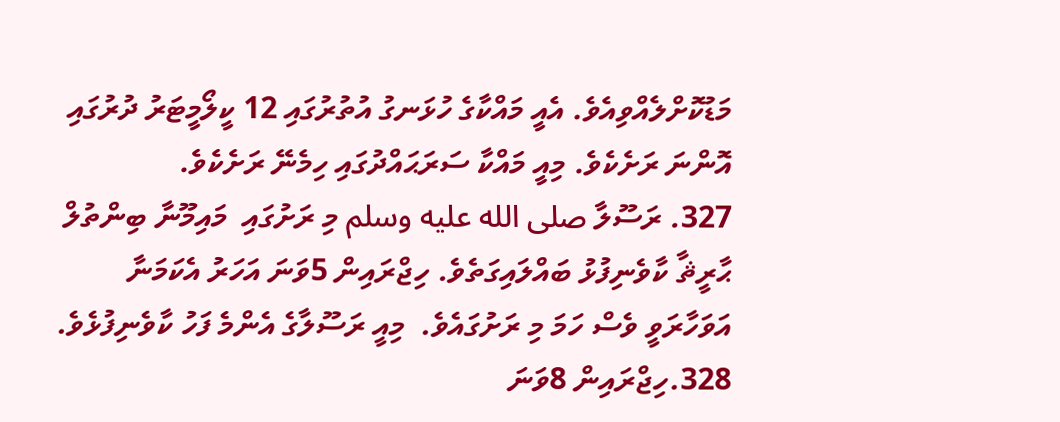މަޑުކޮށްލެއްވިއެވެ. އެއީ މައްކާގެ ހުޅަނގު އުތުރުގައި 12 ކީލޯމީޓަރު ދުރުގައި އޮންނަ ރަށެކެވެ. މިއީ މައްކާ ސަރަޙައްދުގައި ހިމެނޭ ރަށެކެވެ.
327. ރަސޫލާ صلى الله عليه وسلم މި ރަށުގައި  މައިމޫނާ ބިންތުލް ޙާރީޘާ ކާވެނިފުޅު ބައްލައިގަތެވެ. ހިޖްރައިން 5ވަނަ އަހަރު އެކަމަނާ އަވަހާރަވީ ވެސް ހަމަ މި ރަށުގައެވެ.  މިއީ ރަސޫލާގެ އެންމެ ފަހު ކާވެނިފުޅެވެ.
328.ހިޖްރައިން 8ވަނަ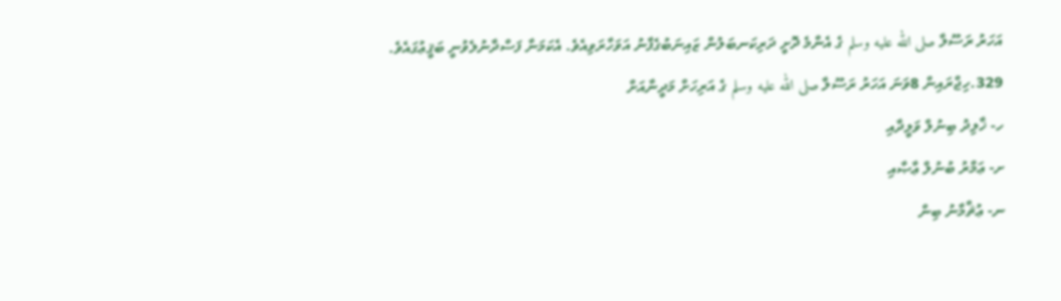އަހަރު ރަސޫލާ صلى الله عليه وسلم ގެ އެންމެ ދޮށީ ދަރިކަނބަލުން ޒައިނަބުގެފާނު އަވަހާރަވިއެވެ. އެކަމަނާ ފަސްދާނުލެވުނީ ބަޤީޢުގައެވެ.
329.ހިޖްރައިން 8ވަނަ އަހަރު ރަސޫލާ صلى الله عليه وسلم ގެ އަރިހަށް މަދީނާއަށް
ހ- ޚާލިދު ބިނުލް ވަލީދާއި
ށ- ޢަމްރު ބުނުލް ޢާޞާއި
ނ- ޢުޘްމާނު ބިން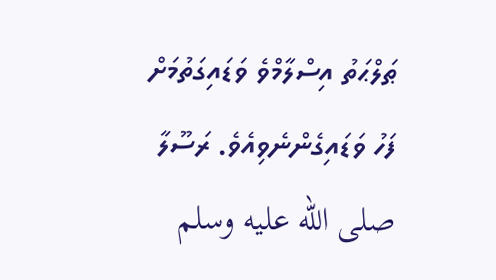ޠަލްޙަތު އިސްލާމްވެ ވަޑައިގަތުމަށް ފަހު ވަޑައިގެންނެވިއެވެ. ރަސޫލާ صلى الله عليه وسلم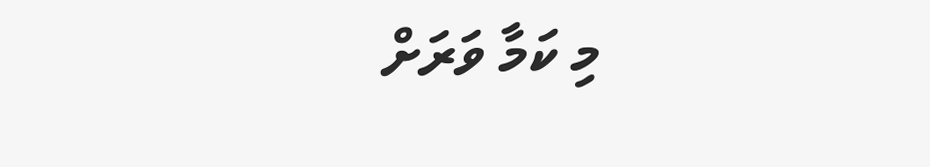މި ކަމާ ވަރަށް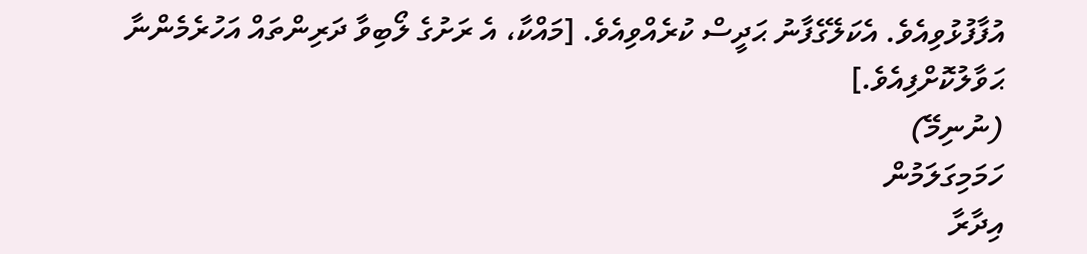އުފާފުޅުވިއެވެ. އެކަލޭގެފާނު ޙަދީސް ކުރެއްވިއެވެ. [މައްކާ، އެ ރަށުގެ ލޯބިވާ ދަރިންތައް އަހުރެމެންނާ ޙަވާލުކޮށްފިއެވެ.]
(ނުނިމޭ)
ހަމަމިގަލަމުން
އިދާރާ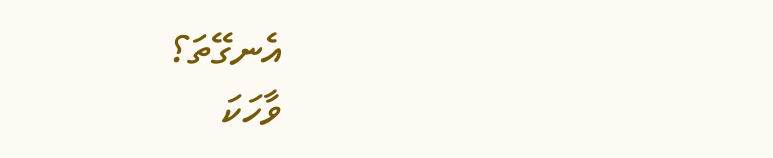އެނގޭތަ؟
ވާހަކަ